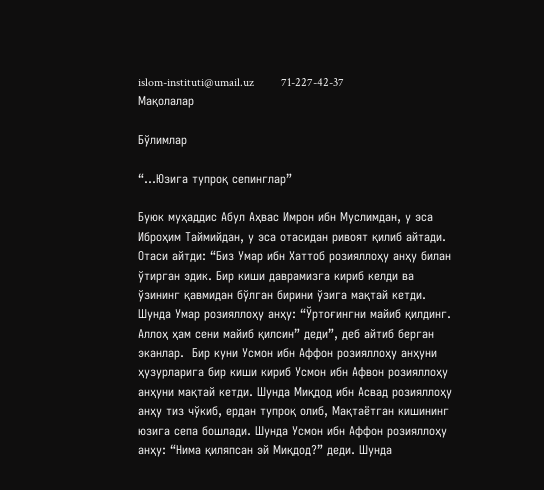islom-instituti@umail.uz         71-227-42-37
Мақолалар

Бўлимлар

“…Юзига тупроқ сепинглар”

Буюк муҳаддис Абул Аҳвас Имрон ибн Муслимдан, у эса Иброҳим Таймийдан, у эса отасидан ривоят қилиб айтади. Отаси айтди: “Биз Умар ибн Хаттоб розияллоҳу анҳу билан ўтирган эдик. Бир киши даврамизга кириб келди ва ўзининг қавмидан бўлган бирини ўзига мақтай кетди. Шунда Умар розияллоҳу анҳу: “Ўртоғингни майиб қилдинг. Аллоҳ ҳам сени майиб қилсин” деди”, деб айтиб берган эканлар.  Бир куни Усмон ибн Аффон розияллоҳу анҳуни ҳузурларига бир киши кириб Усмон ибн Афвон розияллоҳу анҳуни мақтай кетди. Шунда Миқдод ибн Асвад розияллоҳу анҳу тиз чўкиб, ердан тупроқ олиб, Мақтаётган кишининг юзига сепа бошлади. Шунда Усмон ибн Аффон розияллоҳу анҳу: “Нима қиляпсан эй Миқдод?” деди. Шунда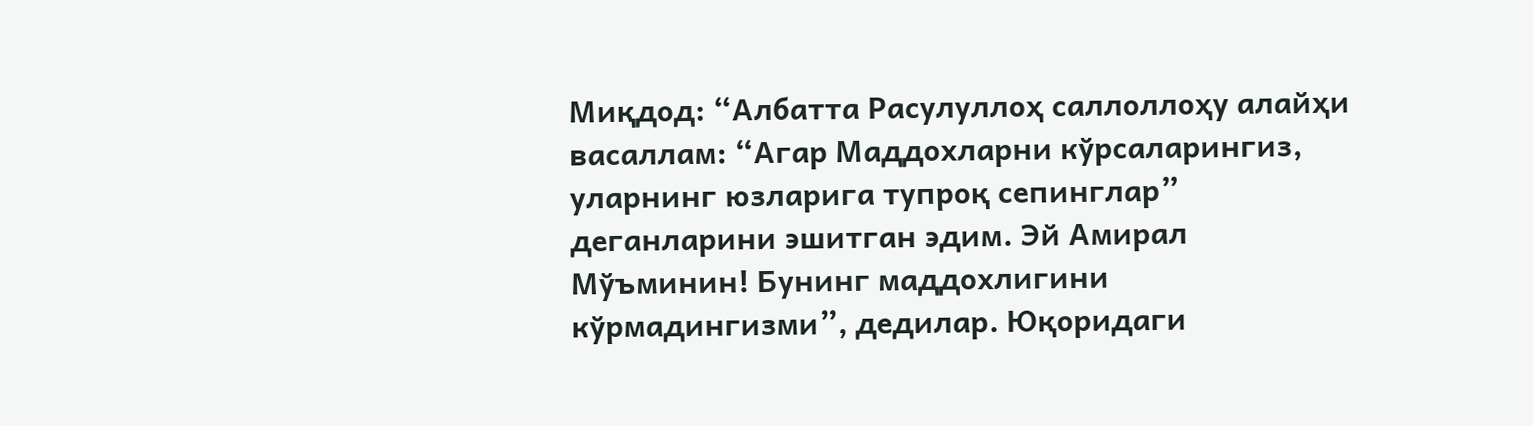Миқдод: “Албатта Расулуллоҳ саллоллоҳу алайҳи васаллам: “Агар Маддохларни кўрсаларингиз, уларнинг юзларига тупроқ сепинглар” деганларини эшитган эдим. Эй Амирал Мўъминин! Бунинг маддохлигини кўрмадингизми”, дедилар. Юқоридаги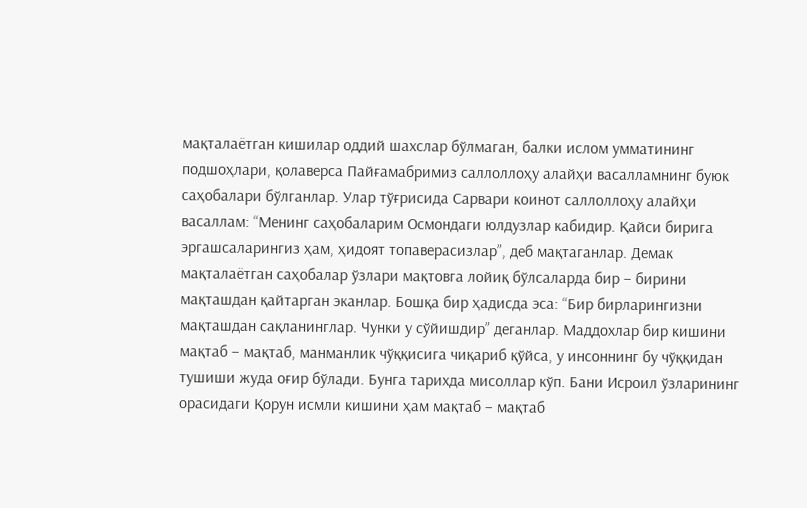мақталаётган кишилар оддий шахслар бўлмаган, балки ислом умматининг подшоҳлари, қолаверса Пайғамабримиз саллоллоҳу алайҳи васалламнинг буюк саҳобалари бўлганлар. Улар тўғрисида Сарвари коинот саллоллоҳу алайҳи васаллам: “Менинг саҳобаларим Осмондаги юлдузлар кабидир. Қайси бирига эргашсаларингиз ҳам, ҳидоят топаверасизлар”, деб мақтаганлар. Демак мақталаётган саҳобалар ўзлари мақтовга лойиқ бўлсаларда бир – бирини мақташдан қайтарган эканлар. Бошқа бир ҳадисда эса: “Бир бирларингизни мақташдан сақланинглар. Чунки у сўйишдир” деганлар. Маддохлар бир кишини мақтаб – мақтаб, манманлик чўққисига чиқариб қўйса, у инсоннинг бу чўққидан тушиши жуда оғир бўлади. Бунга тарихда мисоллар кўп. Бани Исроил ўзларининг орасидаги Қорун исмли кишини ҳам мақтаб – мақтаб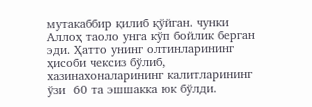мутакаббир қилиб қўйган. чунки Аллоҳ таоло унга кўп бойлик берган эди. Ҳатто унинг олтинларининг ҳисоби чексиз бўлиб, хазинахоналарининг калитларининг ўзи  60 та эшшакка юк бўлди.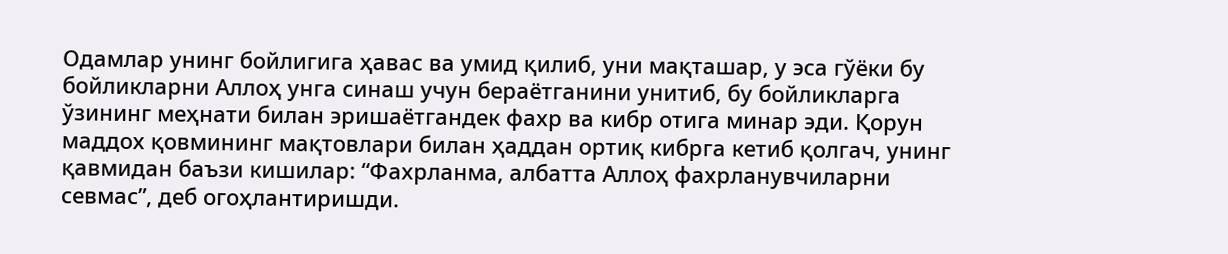Одамлар унинг бойлигига ҳавас ва умид қилиб, уни мақташар, у эса гўёки бу бойликларни Аллоҳ унга синаш учун бераётганини унитиб, бу бойликларга ўзининг меҳнати билан эришаётгандек фахр ва кибр отига минар эди. Қорун маддох қовмининг мақтовлари билан ҳаддан ортиқ кибрга кетиб қолгач, унинг қавмидан баъзи кишилар: “Фахрланма, албатта Аллоҳ фахрланувчиларни севмас”, деб огоҳлантиришди.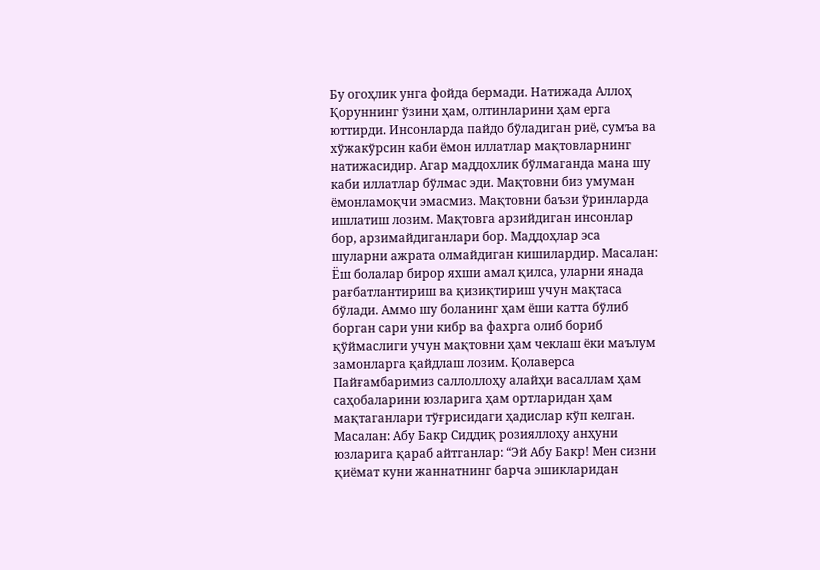Бу огоҳлик унга фойда бермади. Натижада Аллоҳ Қоруннинг ўзини ҳам, олтинларини ҳам ерга юттирди. Инсонларда пайдо бўладиган риё, сумъа ва хўжакўрсин каби ёмон иллатлар мақтовларнинг натижасидир. Агар маддохлик бўлмаганда мана шу каби иллатлар бўлмас эди. Мақтовни биз умуман ёмонламоқчи эмасмиз. Мақтовни баъзи ўринларда ишлатиш лозим. Мақтовга арзийдиган инсонлар бор, арзимайдиганлари бор. Маддоҳлар эса шуларни ажрата олмайдиган кишилардир. Масалан: Ёш болалар бирор яхши амал қилса, уларни янада рағбатлантириш ва қизиқтириш учун мақтаса бўлади. Аммо шу боланинг ҳам ёши катта бўлиб борган сари уни кибр ва фахрга олиб бориб қўймаслиги учун мақтовни ҳам чеклаш ёки маълум замонларга қайдлаш лозим. Қолаверса Пайғамбаримиз саллоллоҳу алайҳи васаллам ҳам саҳобаларини юзларига ҳам ортларидан ҳам мақтаганлари тўғрисидаги ҳадислар кўп келган. Масалан: Абу Бакр Сиддиқ розияллоҳу анҳуни юзларига қараб айтганлар: “Эй Абу Бакр! Мен сизни қиёмат куни жаннатнинг барча эшикларидан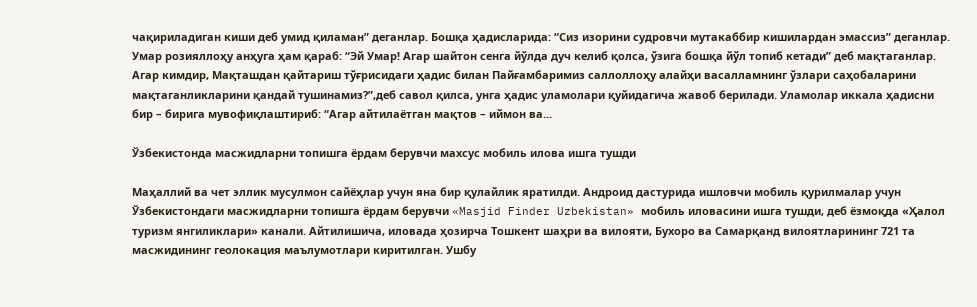чақириладиган киши деб умид қиламан” деганлар. Бошқа ҳадисларида: “Сиз изорини судровчи мутакаббир кишилардан эмассиз” деганлар.  Умар розияллоҳу анҳуга ҳам қараб: “Эй Умар! Агар шайтон сенга йўлда дуч келиб қолса, ўзига бошқа йўл топиб кетади” деб мақтаганлар. Агар кимдир, Мақташдан қайтариш тўғрисидаги ҳадис билан Пайғамбаримиз саллоллоҳу алайҳи васалламнинг ўзлари саҳобаларини мақтаганликларини қандай тушинамиз?”,деб савол қилса, унга ҳадис уламолари қуйидагича жавоб берилади. Уламолар иккала ҳадисни бир – бирига мувофиқлаштириб: “Агар айтилаётган мақтов – иймон ва...

Ўзбекистонда масжидларни топишга ёрдам берувчи махсус мобиль илова ишга тушди

Маҳаллий ва чет эллик мусулмон сайёҳлар учун яна бир қулайлик яратилди. Андроид дастурида ишловчи мобиль қурилмалар учун Ўзбекистондаги масжидларни топишга ёрдам берувчи «Masjid Finder Uzbekistan» мобиль иловасини ишга тушди, деб ёзмоқда «Ҳалол туризм янгиликлари» канали. Айтилишича, иловада ҳозирча Тошкент шаҳри ва вилояти, Бухоро ва Самарқанд вилоятларининг 721 та масжидининг геолокация маълумотлари киритилган. Ушбу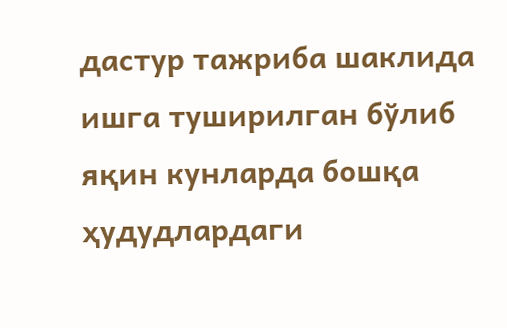дастур тажриба шаклида ишга туширилган бўлиб яқин кунларда бошқа ҳудудлардаги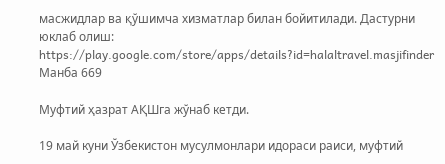масжидлар ва қўшимча хизматлар билан бойитилади. Дастурни юклаб олиш: https://play.google.com/store/apps/details?id=halaltravel.masjifinder Манба 669

Муфтий ҳазрат АҚШга жўнаб кетди.

19 май куни Ўзбекистон мусулмонлари идораси раиси, муфтий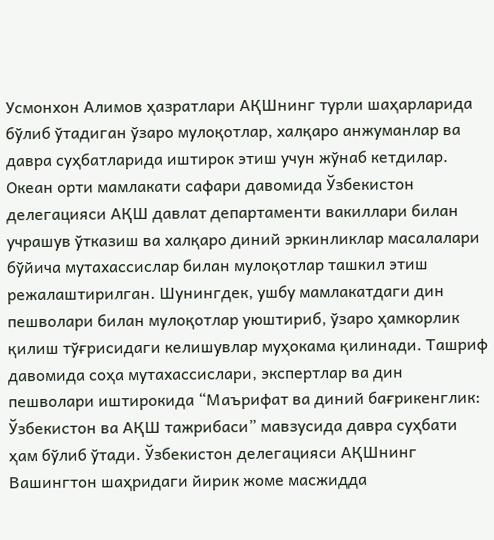Усмонхон Алимов ҳазратлари АҚШнинг турли шаҳарларида бўлиб ўтадиган ўзаро мулоқотлар, халқаро анжуманлар ва давра суҳбатларида иштирок этиш учун жўнаб кетдилар. Океан орти мамлакати сафари давомида Ўзбекистон делегацияси АҚШ давлат департаменти вакиллари билан учрашув ўтказиш ва халқаро диний эркинликлар масалалари бўйича мутахассислар билан мулоқотлар ташкил этиш режалаштирилган. Шунингдек, ушбу мамлакатдаги дин пешволари билан мулоқотлар уюштириб, ўзаро ҳамкорлик қилиш тўғрисидаги келишувлар муҳокама қилинади. Ташриф давомида соҳа мутахассислари, экспертлар ва дин пешволари иштирокида “Маърифат ва диний бағрикенглик: Ўзбекистон ва АҚШ тажрибаси” мавзусида давра суҳбати ҳам бўлиб ўтади. Ўзбекистон делегацияси АҚШнинг Вашингтон шаҳридаги йирик жоме масжидда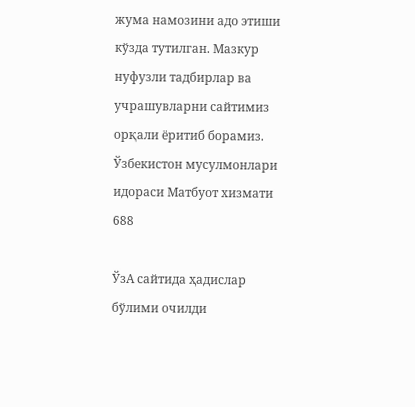жума намозини адо этиши кўзда тутилган. Мазкур нуфузли тадбирлар ва учрашувларни сайтимиз орқали ёритиб борамиз. Ўзбекистон мусулмонлари идораси Матбуот хизмати 688

ЎзА сайтида ҳадислар бўлими очилди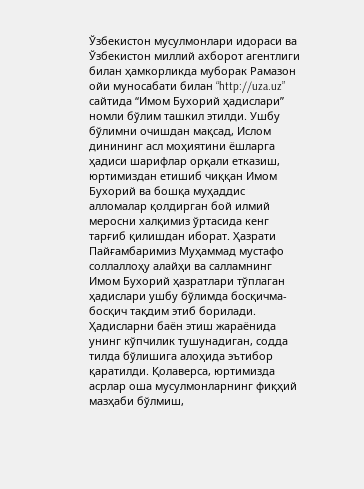Ўзбекистон мусулмонлари идораси ва Ўзбекистон миллий ахборот агентлиги билан ҳамкорликда муборак Рамазон ойи муносабати билан “http://uza.uz” сайтида “Имом Бухорий ҳадислари” номли бўлим ташкил этилди. Ушбу бўлимни очишдан мақсад, Ислом динининг асл моҳиятини ёшларга ҳадиси шарифлар орқали етказиш, юртимиздан етишиб чиққан Имом Бухорий ва бошқа муҳаддис алломалар қолдирган бой илмий меросни халқимиз ўртасида кенг тарғиб қилишдан иборат. Ҳазрати Пайғамбаримиз Муҳаммад мустафо соллаллоҳу алайҳи ва салламнинг Имом Бухорий ҳазратлари тўплаган ҳадислари ушбу бўлимда босқичма-босқич тақдим этиб борилади. Ҳадисларни баён этиш жараёнида унинг кўпчилик тушунадиган, содда тилда бўлишига алоҳида эътибор қаратилди. Қолаверса, юртимизда асрлар оша мусулмонларнинг фиқҳий мазҳаби бўлмиш,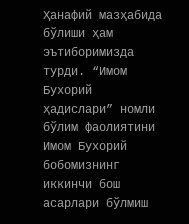Ҳанафий мазҳабида бўлиши ҳам эътиборимизда турди. “Имом Бухорий ҳадислари” номли бўлим фаолиятини Имом Бухорий бобомизнинг иккинчи бош асарлари бўлмиш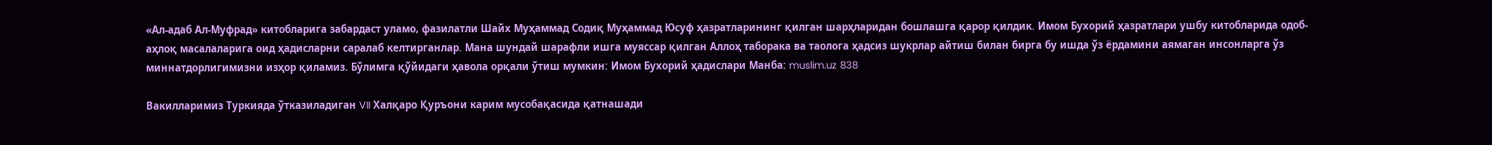«Ал-адаб Ал-Муфрад» китобларига забардаст уламо, фазилатли Шайх Муҳаммад Содиқ Муҳаммад Юсуф ҳазратларининг қилган шарҳларидан бошлашга қарор қилдик. Имом Бухорий ҳазратлари ушбу китобларида одоб-аҳлоқ масалаларига оид ҳадисларни саралаб келтирганлар. Мана шундай шарафли ишга муяссар қилган Аллоҳ таборака ва таолога ҳадсиз шукрлар айтиш билан бирга бу ишда ўз ёрдамини аямаган инсонларга ўз миннатдорлигимизни изҳор қиламиз. Бўлимга қўйидаги ҳавола орқали ўтиш мумкин: Имом Бухорий ҳадислари Манба: muslim.uz 838

Вакилларимиз Туркияда ўтказиладиган VII Халқаро Қуръони карим мусобақасида қатнашади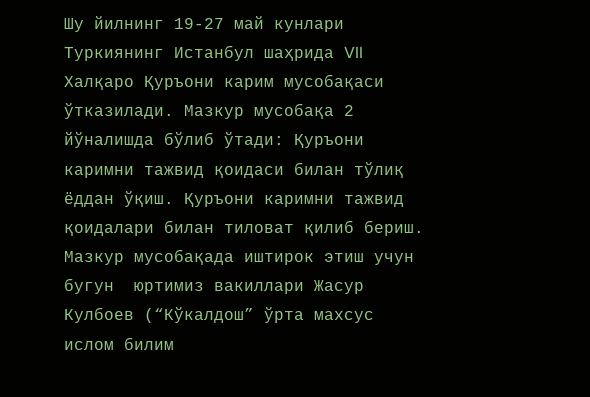Шу йилнинг 19-27 май кунлари Туркиянинг Истанбул шаҳрида VII Халқаро Қуръони карим мусобақаси ўтказилади. Мазкур мусобақа 2 йўналишда бўлиб ўтади: Қуръони каримни тажвид қоидаси билан тўлиқ ёддан ўқиш. Қуръони каримни тажвид қоидалари билан тиловат қилиб бериш. Мазкур мусобақада иштирок этиш учун бугун  юртимиз вакиллари Жасур Кулбоев (“Кўкалдош” ўрта махсус ислом билим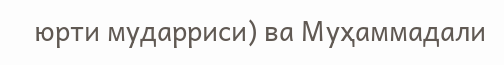юрти мударриси) ва Муҳаммадали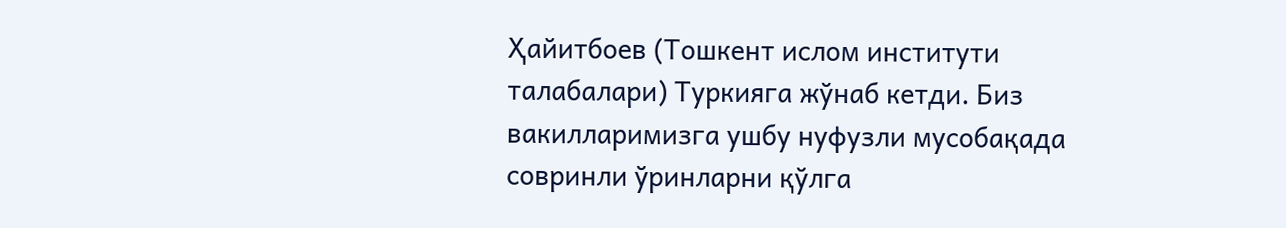Ҳайитбоев (Тошкент ислом институти талабалари) Туркияга жўнаб кетди. Биз вакилларимизга ушбу нуфузли мусобақада совринли ўринларни қўлга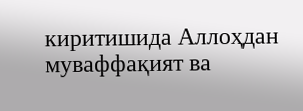киритишида Аллоҳдан муваффақият ва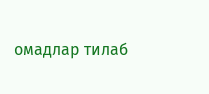омадлар тилаб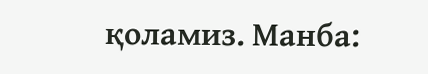қоламиз. Манба: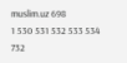muslim.uz 698
1 530 531 532 533 534 732